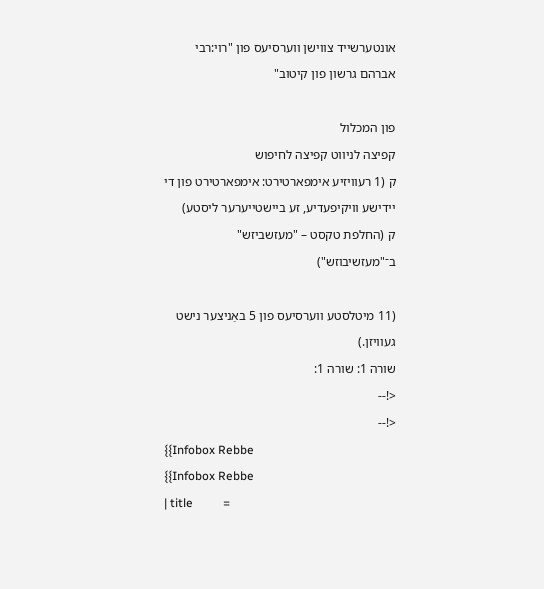אונטערשייד צווישן ווערסיעס פון "רוי:רבי אברהם גרשון פון קיטוב"

פון המכלול
קפיצה לניווט קפיצה לחיפוש
ק (1 רעוויזיע אימפארטירט: אימפארטירט פון די יידישע וויקיפעדיע, זע ביישטייערער ליסטע)
ק (החלפת טקסט – "מעזשביזש" ב־"מעזשיבוזש")

(11 מיטלסטע ווערסיעס פון 5 באַניצער נישט געוויזן.)
שורה 1: שורה 1:
<!--
<!--
{{Infobox Rebbe
{{Infobox Rebbe
| title          =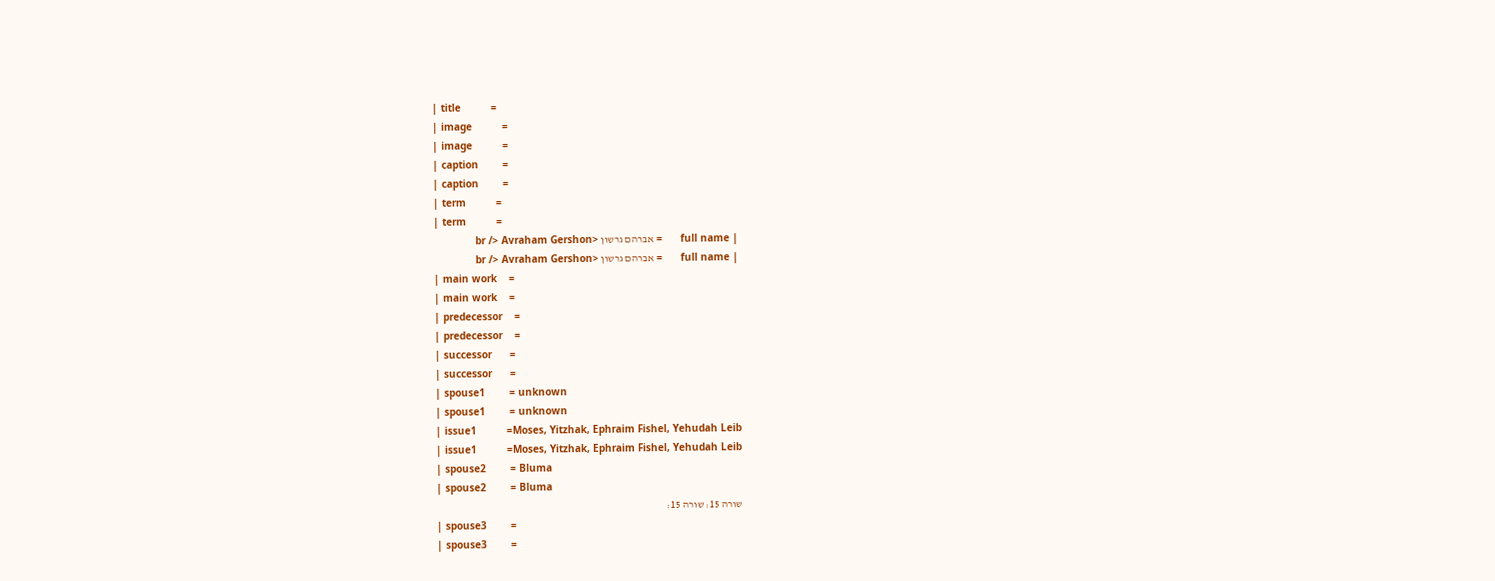| title          =
| image          =
| image          =
| caption        =
| caption        =
| term          =
| term          =
| full name      = אברהם גרשון <br /> Avraham Gershon
| full name      = אברהם גרשון <br /> Avraham Gershon
| main work    =
| main work    =
| predecessor    =
| predecessor    =
| successor      =
| successor      =
| spouse1        = unknown
| spouse1        = unknown
| issue1          =Moses, Yitzhak, Ephraim Fishel, Yehudah Leib
| issue1          =Moses, Yitzhak, Ephraim Fishel, Yehudah Leib
| spouse2        = Bluma
| spouse2        = Bluma
שורה 15: שורה 15:
| spouse3        =
| spouse3        =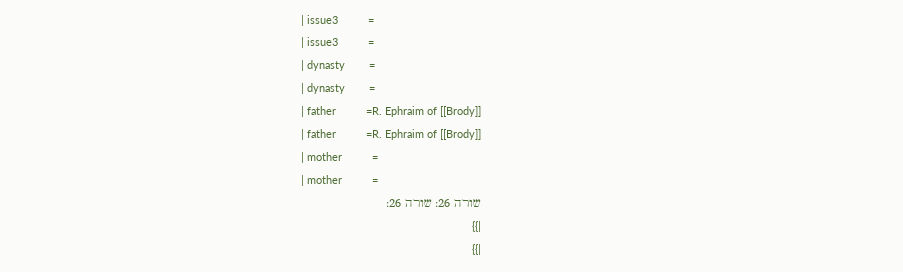| issue3          =
| issue3          =
| dynasty        =
| dynasty        =
| father          =R. Ephraim of [[Brody]]
| father          =R. Ephraim of [[Brody]]
| mother          =
| mother          =
שורה 26: שורה 26:
|}}
|}}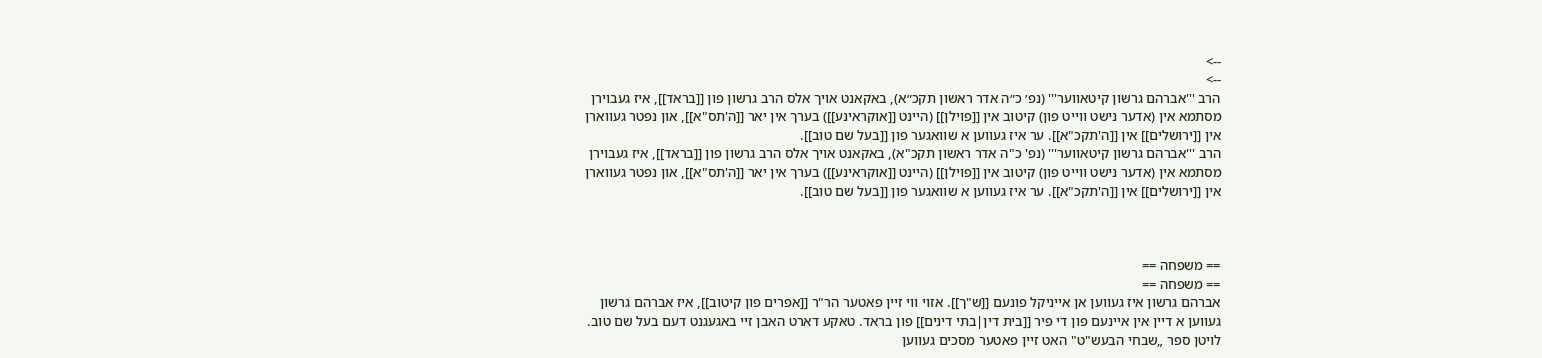-->
-->
הרב '''אברהם גרשון קיטאווער''' (נפ׳ כ״ה אדר ראשון תקכ״א), באקאנט אויך אלס הרב גרשון פון [[בראד]], איז געבוירן מסתמא אין (אדער נישט ווייט פון) קיטוב אין [[פוילן]] (היינט [[אוקראינע]]) בערך אין יאר [[ה'תס"א]], און נפטר געווארן אין [[ירושלים]] אין [[ה'תקכ"א]]. ער איז געווען א שוואגער פון [[בעל שם טוב]].
הרב '''אברהם גרשון קיטאווער''' (נפ' כ"ה אדר ראשון תקכ"א), באקאנט אויך אלס הרב גרשון פון [[בראד]], איז געבוירן מסתמא אין (אדער נישט ווייט פון) קיטוב אין [[פוילן]] (היינט [[אוקראינע]]) בערך אין יאר [[ה'תס"א]], און נפטר געווארן אין [[ירושלים]] אין [[ה'תקכ"א]]. ער איז געווען א שוואגער פון [[בעל שם טוב]].



== משפחה ==
== משפחה ==
אברהם גרשון איז געווען אן אייניקל פונעם [[ש"ך]]. אזוי ווי זיין פאטער הר"ר [[אפרים פון קיטוב]], איז אברהם גרשון געווען א דיין אין איינעם פון די פיר [[בית דין|בתי דינים]] פון בראד. טאקע דארט האבן זיי באגעגנט דעם בעל שם טוב. לויטן ספר „שבחי הבעש"ט" האט זיין פאטער מסכים געווען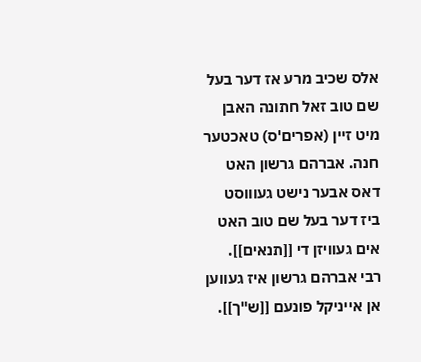אלס שכיב מרע אז דער בעל שם טוב זאל חתונה האבן מיט זיין (אפרים'ס) טאכטער חנה. אברהם גרשון האט דאס אבער נישט געוווסט ביז דער בעל שם טוב האט אים געוויזן די [[תנאים]].
רבי אברהם גרשון איז געווען אן אייניקל פונעם [[ש"ך]].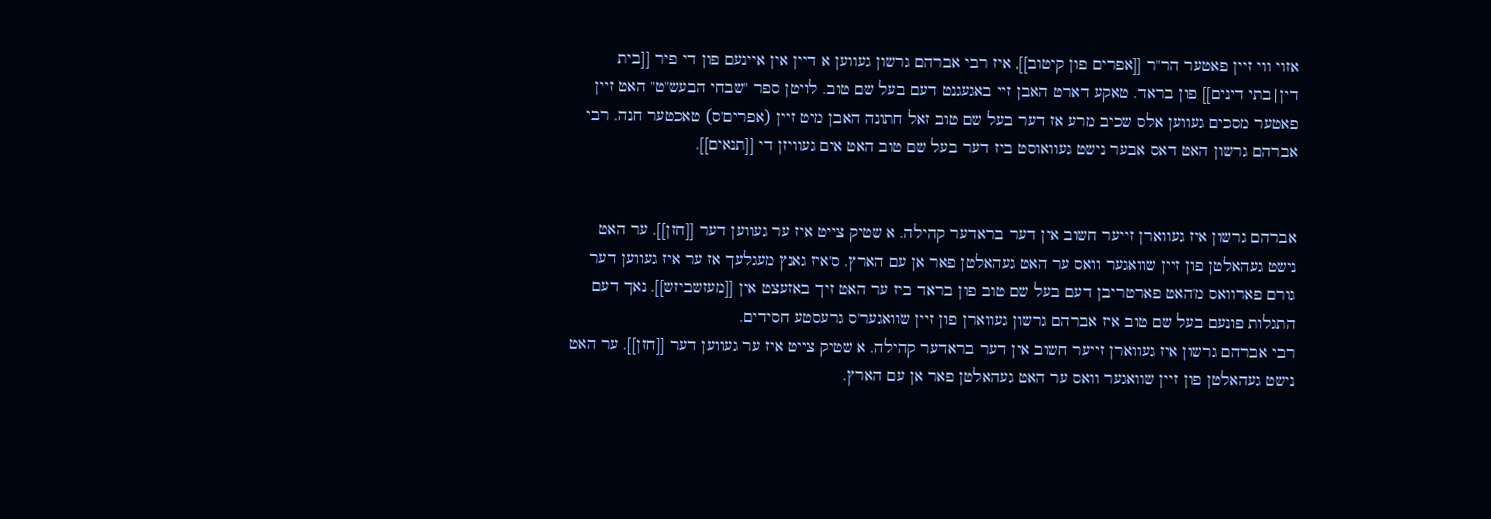אזוי ווי זיין פאטער הר"ר [[אפרים פון קיטוב]], איז רבי אברהם גרשון געווען א דיין אין איינעם פון די פיר [[בית דין|בתי דינים]] פון בראד. טאקע דארט האבן זיי באגעגנט דעם בעל שם טוב. לויטן ספר "שבחי הבעש"ט" האט זיין פאטער מסכים געווען אלס שכיב מרע אז דער בעל שם טוב זאל חתונה האבן מיט זיין (אפרים'ס) טאכטער חנה. רבי אברהם גרשון האט דאס אבער נישט געוואוסט ביז דער בעל שם טוב האט אים געוויזן די [[תנאים]].


אברהם גרשון איז געווארן זייער חשוב אין דער בראדער קהילה. א שטיק צייט איז ער געווען דער [[חזן]]. ער האט נישט געהאלטן פון זיין שוואגער וואס ער האט געהאלטן פאר אן עם הארץ. ס'איז גאנץ מעגלעך אז ער איז געווען דער גורם פארוואס מ'האט פארטריבן דעם בעל שם טוב פון בראד ביז ער האט זיך באזעצט אין [[מעזשביזש]]. נאך דעם התגלות פונעם בעל שם טוב איז אברהם גרשון געווארן פון זיין שוואגער'ס גרעסטע חסידים.
רבי אברהם גרשון איז געווארן זייער חשוב אין דער בראדער קהילה. א שטיק צייט איז ער געווען דער [[חזן]]. ער האט נישט געהאלטן פון זיין שוואגער וואס ער האט געהאלטן פאר אן עם הארץ.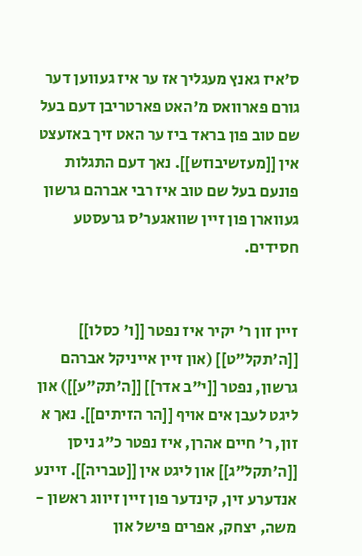ס'איז גאנץ מעגליך אז ער איז געווען דער גורם פארוואס מ'האט פארטריבן דעם בעל שם טוב פון בראד ביז ער האט זיך באזעצט אין [[מעזשיבוזש]]. נאך דעם התגלות פונעם בעל שם טוב איז רבי אברהם גרשון געווארן פון זיין שוואגער'ס גרעסטע חסידים.


זיין זון ר' יקיר איז נפטר [[ו' כסלו]] [[ה'תקל"ט]] (און זיין אייניקל אברהם גרשון, נפטר [[י"ב אדר]] [[ה'תק"ע]]) און ליגט לעבן אים אויף [[הר הזיתים]]. נאך א זון, ר' חיים אהרן, איז נפטר כ"ג ניסן [[ה'תקל"ג]] און ליגט אין [[טבריה]]. זיינע אנדערע זין, קינדער פון זיין זיווג ראשון - משה, יצחק, אפרים פישל און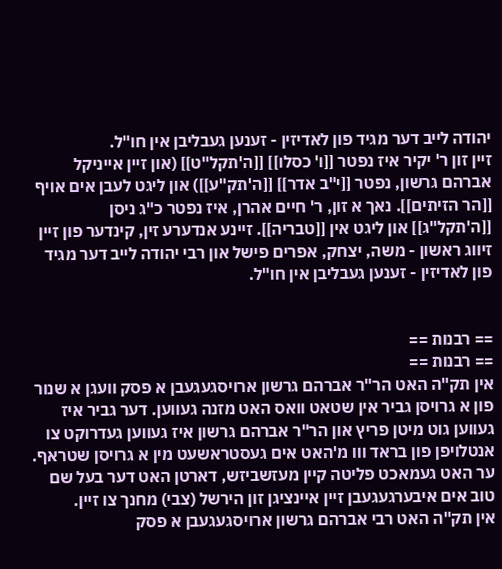יהודה לייב דער מגיד פון לאדיזין - זענען געבליבן אין חו"ל.
זיין זון ר' יקיר איז נפטר [[ו' כסלו]] [[ה'תקל"ט]] (און זיין אייניקל אברהם גרשון, נפטר [[י"ב אדר]] [[ה'תק"ע]]) און ליגט לעבן אים אויף [[הר הזיתים]]. נאך א זון, ר' חיים אהרן, איז נפטר כ"ג ניסן [[ה'תקל"ג]] און ליגט אין [[טבריה]]. זיינע אנדערע זין, קינדער פון זיין זיווג ראשון - משה, יצחק, אפרים פישל און רבי יהודה לייב דער מגיד פון לאדיזין - זענען געבליבן אין חו"ל.


== רבנות ==
== רבנות ==
אין תק"ה האט הר"ר אברהם גרשון ארויסגעגעבן א פסק וועגן א שנור פון א גרויסן גביר אין שטאט וואס האט מזנה געווען. דער גביר איז געווען גוט מיטן פריץ און הר"ר אברהם גרשון איז געווען געדרוקט צו אנטלויפן פון בראד ווו מ'האט אים געסטראשעט מין א גרויסן שטראף. ער האט געמאכט פליטה קיין מעזשביזש, דארטן האט דער בעל שם טוב אים איבערגעגעבן זיין איינציגן זון הירשל (צבי) מחנך צו זיין.
אין תק"ה האט רבי אברהם גרשון ארויסגעגעבן א פסק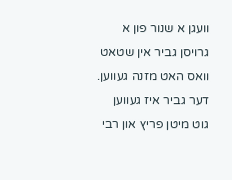וועגן א שנור פון א גרויסן גביר אין שטאט וואס האט מזנה געווען. דער גביר איז געווען גוט מיטן פריץ און רבי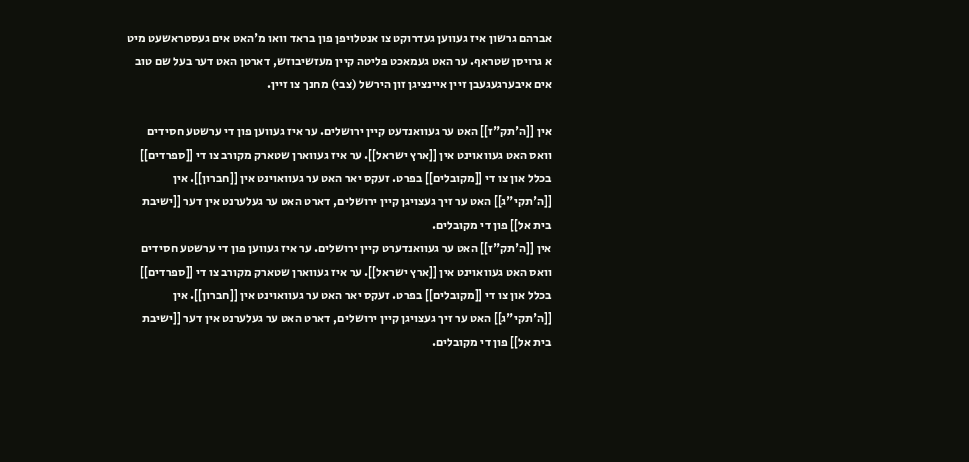אברהם גרשון איז געווען געדרוקט צו אנטלויפן פון בראד וואו מ'האט אים געסטראשעט מיט א גרויסן שטראף. ער האט געמאכט פליטה קיין מעזשיבוזש, דארטן האט דער בעל שם טוב אים איבערגעגעבן זיין איינציגן זון הירשל (צבי) מחנך צו זיין.

אין [[ה'תק"ז]] האט ער געוואנדעט קיין ירושלים. ער איז געווען פון די ערשטע חסידים וואס האט געוואוינט אין [[ארץ ישראל]]. ער איז געווארן שטארק מקורב צו די [[ספרדים]] בכלל און צו די [[מקובלים]] בפרט. זעקס יאר האט ער געוואוינט אין [[חברון]]. אין [[ה'תקי"ג]] האט ער זיך געצויגן קיין ירושלים, דארט האט ער געלערנט אין דער [[ישיבת בית אל]] פון די מקובלים.
אין [[ה'תק"ז]] האט ער געוואנדערט קיין ירושלים. ער איז געווען פון די ערשטע חסידים וואס האט געוואוינט אין [[ארץ ישראל]]. ער איז געווארן שטארק מקורב צו די [[ספרדים]] בכלל און צו די [[מקובלים]] בפרט. זעקס יאר האט ער געוואוינט אין [[חברון]]. אין [[ה'תקי"ג]] האט ער זיך געצויגן קיין ירושלים, דארט האט ער געלערנט אין דער [[ישיבת בית אל]] פון די מקובלים.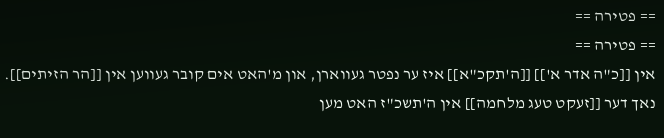== פטירה ==
== פטירה ==
אין [[כ"ה אדר א']] [[ה'תקכ"א]] איז ער נפטר געווארן, און מ'האט אים קובר געווען אין [[הר הזיתים]]. נאך דער [[זעקט טעג מלחמה]] אין ה'תשכ"ז האט מען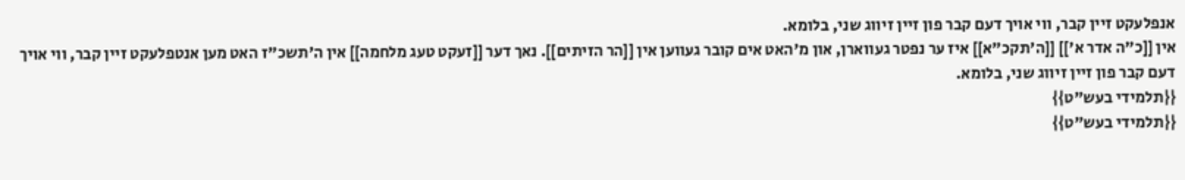אנפלעקט זיין קבר, ווי אויך דעם קבר פון זיין זיווג שני, בלומא.
אין [[כ"ה אדר א']] [[ה'תקכ"א]] איז ער נפטר געווארן, און מ'האט אים קובר געווען אין [[הר הזיתים]]. נאך דער [[זעקט טעג מלחמה]] אין ה'תשכ"ז האט מען אנטפלעקט זיין קבר, ווי אויך דעם קבר פון זיין זיווג שני, בלומא.
{{תלמידי בעש"ט}}
{{תלמידי בעש"ט}}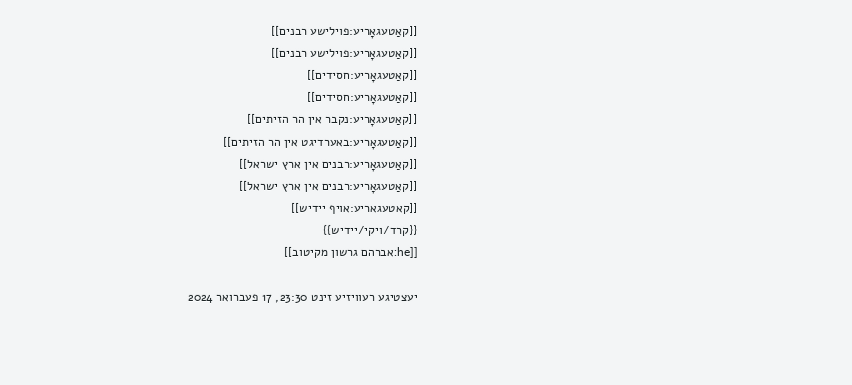[[קאַטעגאָריע:פוילישע רבנים]]
[[קאַטעגאָריע:פוילישע רבנים]]
[[קאַטעגאָריע:חסידים]]
[[קאַטעגאָריע:חסידים]]
[[קאַטעגאָריע:נקבר אין הר הזיתים]]
[[קאַטעגאָריע:באערדיגט אין הר הזיתים]]
[[קאַטעגאָריע:רבנים אין ארץ ישראל]]
[[קאַטעגאָריע:רבנים אין ארץ ישראל]]
[[קאטעגאריע:אויף יידיש]]
{{קרד/ויקי/יידיש}}
[[he:אברהם גרשון מקיטוב]]

יעצטיגע רעוויזיע זינט 23:30, 17 פעברואר 2024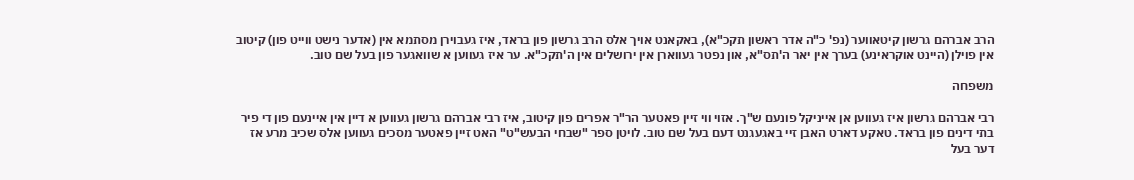הרב אברהם גרשון קיטאווער (נפ' כ"ה אדר ראשון תקכ"א), באקאנט אויך אלס הרב גרשון פון בראד, איז געבוירן מסתמא אין (אדער נישט ווייט פון) קיטוב אין פוילן (היינט אוקראינע) בערך אין יאר ה'תס"א, און נפטר געווארן אין ירושלים אין ה'תקכ"א. ער איז געווען א שוואגער פון בעל שם טוב.

משפחה

רבי אברהם גרשון איז געווען אן אייניקל פונעם ש"ך. אזוי ווי זיין פאטער הר"ר אפרים פון קיטוב, איז רבי אברהם גרשון געווען א דיין אין איינעם פון די פיר בתי דינים פון בראד. טאקע דארט האבן זיי באגעגנט דעם בעל שם טוב. לויטן ספר "שבחי הבעש"ט" האט זיין פאטער מסכים געווען אלס שכיב מרע אז דער בעל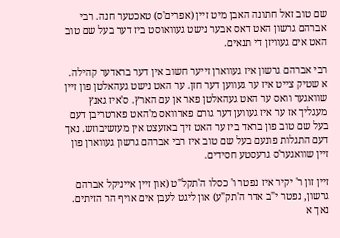שם טוב זאל חתונה האבן מיט זיין (אפרים'ס) טאכטער חנה. רבי אברהם גרשון האט דאס אבער נישט געוואוסט ביז דער בעל שם טוב האט אים געוויזן די תנאים.

רבי אברהם גרשון איז געווארן זייער חשוב אין דער בראדער קהילה. א שטיק צייט איז ער געווען דער חזן. ער האט נישט געהאלטן פון זיין שוואגער וואס ער האט געהאלטן פאר אן עם הארץ. ס'איז גאנץ מעגליך אז ער איז געווען דער גורם פארוואס מ'האט פארטריבן דעם בעל שם טוב פון בראד ביז ער האט זיך באזעצט אין מעזשיבוזש. נאך דעם התגלות פונעם בעל שם טוב איז רבי אברהם גרשון געווארן פון זיין שוואגער'ס גרעסטע חסידים.

זיין זון ר' יקיר איז נפטר ו' כסלו ה'תקל"ט (און זיין אייניקל אברהם גרשון, נפטר י"ב אדר ה'תק"ע) און ליגט לעבן אים אויף הר הזיתים. נאך א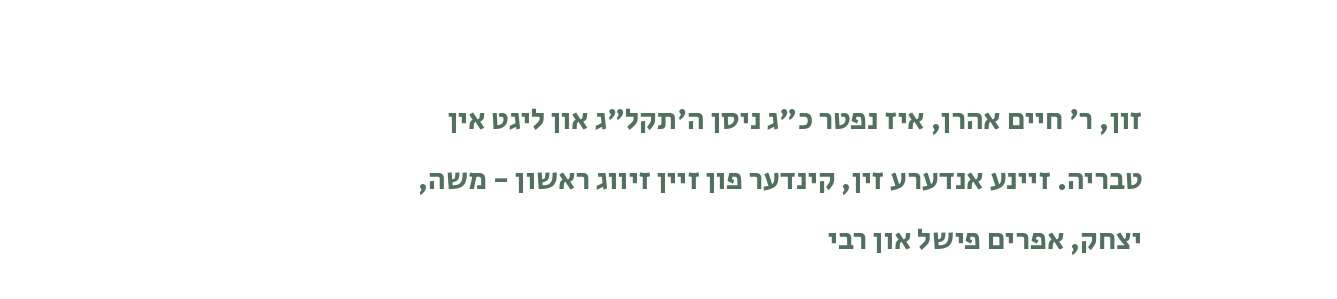זון, ר' חיים אהרן, איז נפטר כ"ג ניסן ה'תקל"ג און ליגט אין טבריה. זיינע אנדערע זין, קינדער פון זיין זיווג ראשון - משה, יצחק, אפרים פישל און רבי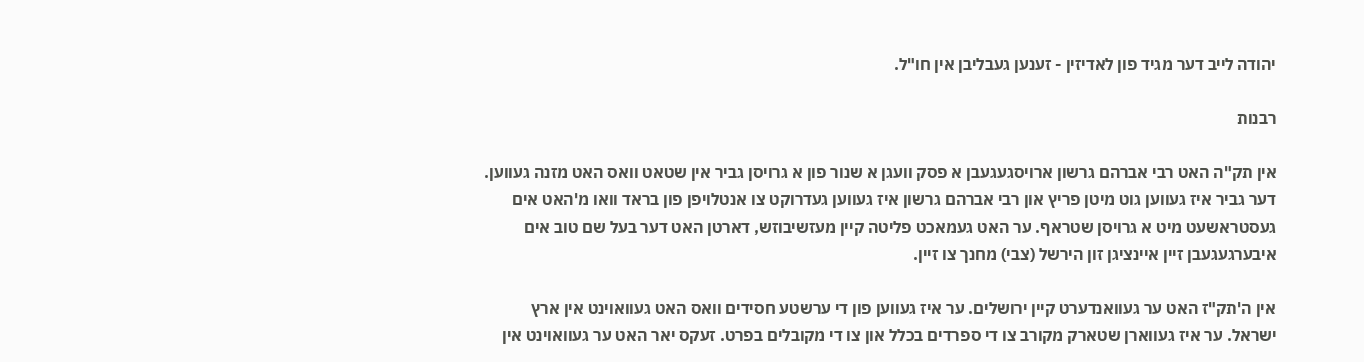יהודה לייב דער מגיד פון לאדיזין - זענען געבליבן אין חו"ל.

רבנות

אין תק"ה האט רבי אברהם גרשון ארויסגעגעבן א פסק וועגן א שנור פון א גרויסן גביר אין שטאט וואס האט מזנה געווען. דער גביר איז געווען גוט מיטן פריץ און רבי אברהם גרשון איז געווען געדרוקט צו אנטלויפן פון בראד וואו מ'האט אים געסטראשעט מיט א גרויסן שטראף. ער האט געמאכט פליטה קיין מעזשיבוזש, דארטן האט דער בעל שם טוב אים איבערגעגעבן זיין איינציגן זון הירשל (צבי) מחנך צו זיין.

אין ה'תק"ז האט ער געוואנדערט קיין ירושלים. ער איז געווען פון די ערשטע חסידים וואס האט געוואוינט אין ארץ ישראל. ער איז געווארן שטארק מקורב צו די ספרדים בכלל און צו די מקובלים בפרט. זעקס יאר האט ער געוואוינט אין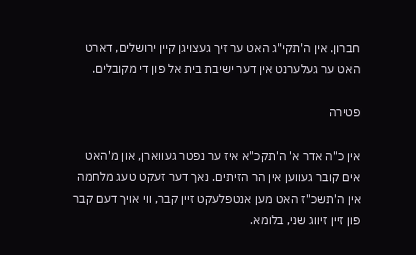חברון. אין ה'תקי"ג האט ער זיך געצויגן קיין ירושלים, דארט האט ער געלערנט אין דער ישיבת בית אל פון די מקובלים.

פטירה

אין כ"ה אדר א' ה'תקכ"א איז ער נפטר געווארן, און מ'האט אים קובר געווען אין הר הזיתים. נאך דער זעקט טעג מלחמה אין ה'תשכ"ז האט מען אנטפלעקט זיין קבר, ווי אויך דעם קבר פון זיין זיווג שני, בלומא.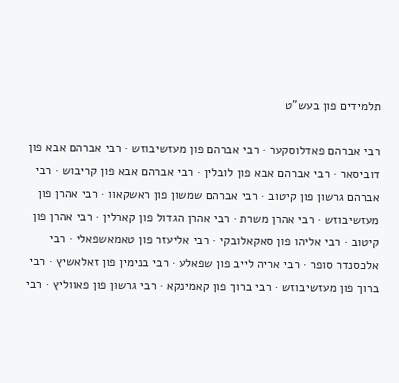תלמידים פון בעש"ט

רבי אברהם פאדלוסקער · רבי אברהם פון מעזשיבוזש · רבי אברהם אבא פון דוביסאר · רבי אברהם אבא פון לובלין · רבי אברהם אבא פון קריבוש · רבי אברהם גרשון פון קיטוב · רבי אברהם שמשון פון ראשקאוו · רבי אהרן פון מעזשיבוזש · רבי אהרן משרת · רבי אהרן הגדול פון קארלין · רבי אהרן פון קיטוב · רבי אליהו פון סאקאלובקי · רבי אליעזר פון טאמאשפאלי · רבי אלכסנדר סופר · רבי אריה לייב פון שפאלע · רבי בנימין פון זאלאשיץ · רבי ברוך פון מעזשיבוזש · רבי ברוך פון קאמינקא · רבי גרשון פון פאווליץ · רבי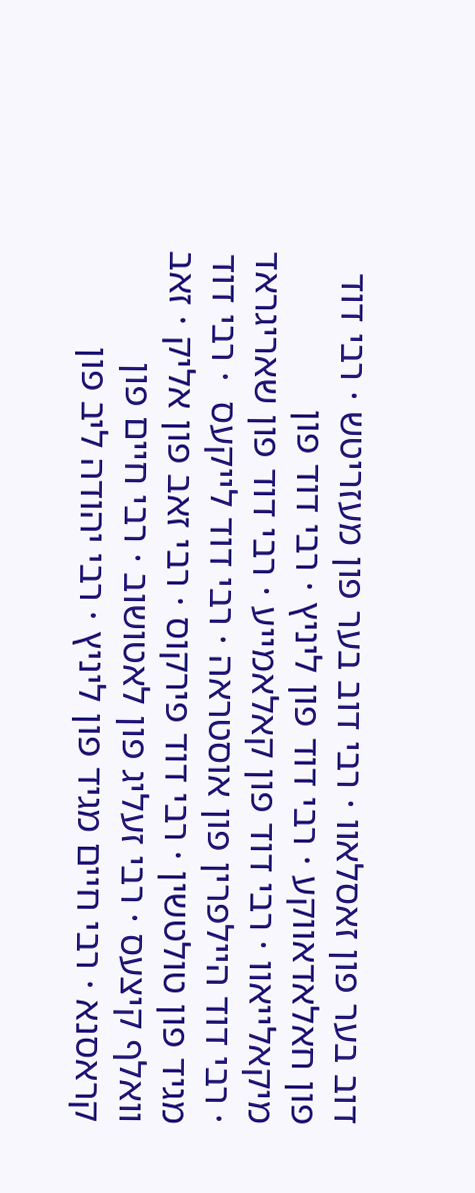דוב בער פון זאסלאוו · רבי דוב בער פון מעזריטש · רבי דוד פון חאלאדאווקע · רבי דוד פון ליניץ · רבי דוד פון מיקאלייאוו · רבי דוד פון קאלאמייע · רבי דוד פון שאריגראד · רבי דוד היילפרין פון אוסטראה · רבי דוד לייקעס  · רבי דוד מגיד פון טולטשין · רבי דוד פירקוס · רבי זאב פון אליק · זאב וואלף קיצעס · רבי זעליג פון לאטושוב · רבי חיים פון קראסנא · רבי חיים מגיד פון ליניץ · רבי יהודה ליב פון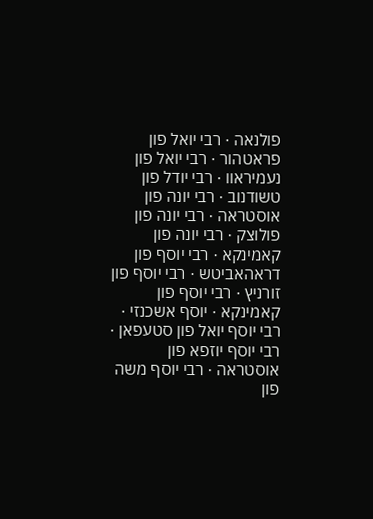פולנאה · רבי יואל פון פראטהור · רבי יואל פון נעמיראוו · רבי יודל פון טשודנוב · רבי יונה פון אוסטראה · רבי יונה פון פולוצק · רבי יונה פון קאמינקא · רבי יוסף פון דראהאביטש · רבי יוסף פון זורניץ · רבי יוסף פון קאמינקא · יוסף אשכנזי · רבי יוסף יואל פון סטעפאן · רבי יוסף יוזפא פון אוסטראה · רבי יוסף משה פון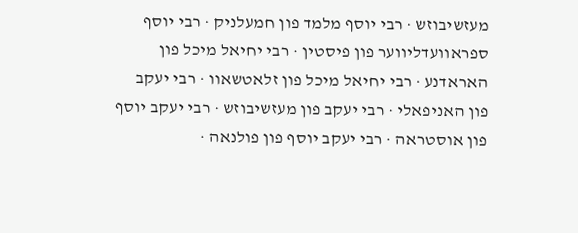מעזשיבוזש · רבי יוסף מלמד פון חמעלניק · רבי יוסף ספראוועדליווער פון פיסטין · רבי יחיאל מיכל פון האראדנע · רבי יחיאל מיכל פון זלאטשאוו · רבי יעקב פון האניפאלי · רבי יעקב פון מעזשיבוזש · רבי יעקב יוסף פון אוסטראה · רבי יעקב יוסף פון פולנאה ·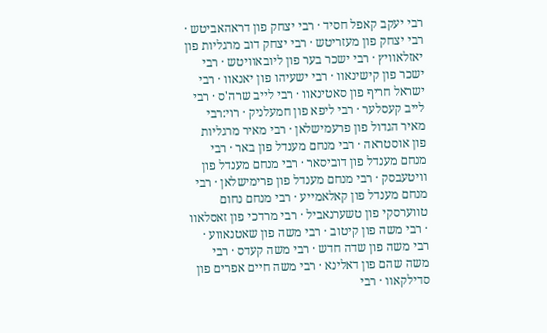רבי יעקב קאפל חסיד · רבי יצחק פון דראהאביטש · רבי יצחק פון מעזריטש · רבי יצחק דוב מרגליות פון יאזלאוויץ · רבי ישכר בער פון ליובאוויטש · רבי ישכר פון קישינאוו · רבי ישעיהו פון יאנאוו · רבי ישראל חריף פון סאטינאוו · רבי לייב שרה'ס · רבי לייב קעסלער · רבי ליפא פון חמעלניק · רוי:רבי מאיר הגדול פון פרעמישלאן · רבי מאיר מרגליות פון אוסטראה · רבי מנחם מענדל פון באר · רבי מנחם מענדל פון דוביסאר · רבי מנחם מענדל פון וויטעבסק · רבי מנחם מענדל פון פרימישלאן · רבי מנחם מענדל פון קאלאמייע · רבי מנחם נחום טווערסקי פון טשערנאביל · רבי מרדכי פון זאסלאוו · רבי משה פון קיטוב · רבי משה פון שאטנאווע · רבי משה פון שדה חדש · רבי משה קעדס · רבי משה שהם פון דאלינא · רבי משה חיים אפרים פון סדילקאוו · רבי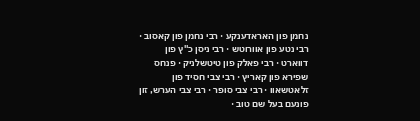נחמן פון האראדענקע · רבי נחמן פון קאסוב · רבי נטע פון אוורוטש · רבי ניסן כ"ץ פון דווארט · רבי פאלק פון טיטשלניק · פנחס שפירא פון קאריץ · רבי צבי חסיד פון זלאטשאוו · רבי צבי סופר · רבי צבי הערש, זון פונעם בעל שם טוב ·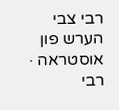רבי צבי הערש פון אוסטראה · רבי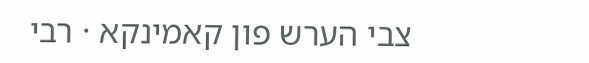צבי הערש פון קאמינקא · רבי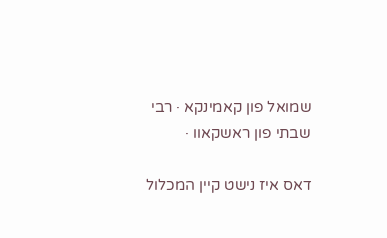שמואל פון קאמינקא · רבי שבתי פון ראשקאוו ·

דאס איז נישט קיין המכלול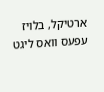ארטיקל, בלויז עפעס וואס ליגט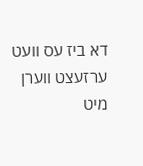דא ביז עס וועט ערזעצט ווערן מיט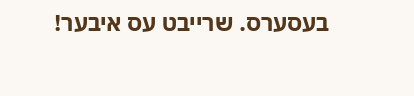בעסערס. שרייבט עס איבער!